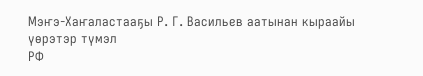Мэҥэ-Хаҥаластааҕы Р. Г. Васильев аатынан кыраайы үөрэтэр түмэл
РФ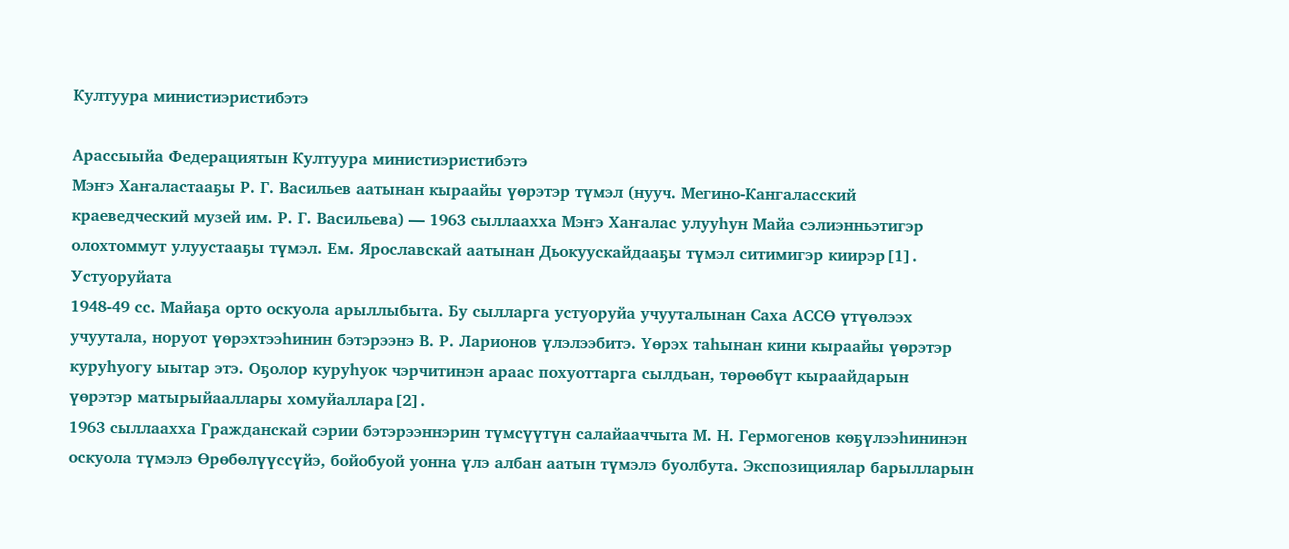Култуура министиэристибэтэ

Арассыыйа Федерациятын Култуура министиэристибэтэ
Мэҥэ Хаҥаластааҕы Р. Г. Васильев аатынан кыраайы үөрэтэр түмэл (нууч. Мегино-Кангаласский краеведческий музей им. Р. Г. Васильева) — 1963 сыллаахха Мэҥэ Хаҥалас улууһун Майа сэлиэнньэтигэр олохтоммут улуустааҕы түмэл. Ем. Ярославскай аатынан Дьокуускайдааҕы түмэл ситимигэр киирэр[1].
Устуоруйата
1948-49 сс. Майаҕа орто оскуола арыллыбыта. Бу сылларга устуоруйа учууталынан Саха АССӨ үтүөлээх учуутала, норуот үөрэхтээһинин бэтэрээнэ В. Р. Ларионов үлэлээбитэ. Үөрэх таһынан кини кыраайы үөрэтэр куруһуогу ыытар этэ. Оҕолор куруһуок чэрчитинэн араас похуоттарга сылдьан, төрөөбүт кыраайдарын үөрэтэр матырыйааллары хомуйаллара[2].
1963 сыллаахха Гражданскай сэрии бэтэрээннэрин түмсүүтүн салайааччыта М. Н. Гермогенов көҕүлээһининэн оскуола түмэлэ Өрөбөлүүссүйэ, бойобуой уонна үлэ албан аатын түмэлэ буолбута. Экспозициялар барылларын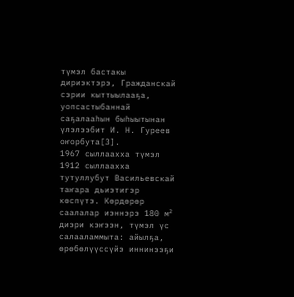түмэл бастакы дириэктэрэ, Гражданскай сэрии кыттыылааҕа, уопсастыбаннай саҕалааһын быһыытынан үлэлээбит И. Н. Гуреев оҥорбута[3].
1967 сыллаахха түмэл 1912 сыллаахха тутуллубут Васильевскай таҥара дьиэтигэр көспүтэ. Көрдөрөр саалалар иэннэрэ 180 м² диэри кэҥээн, түмэл үс салааламмыта: айылҕа, өрөбөлүүссүйэ иннинээҕи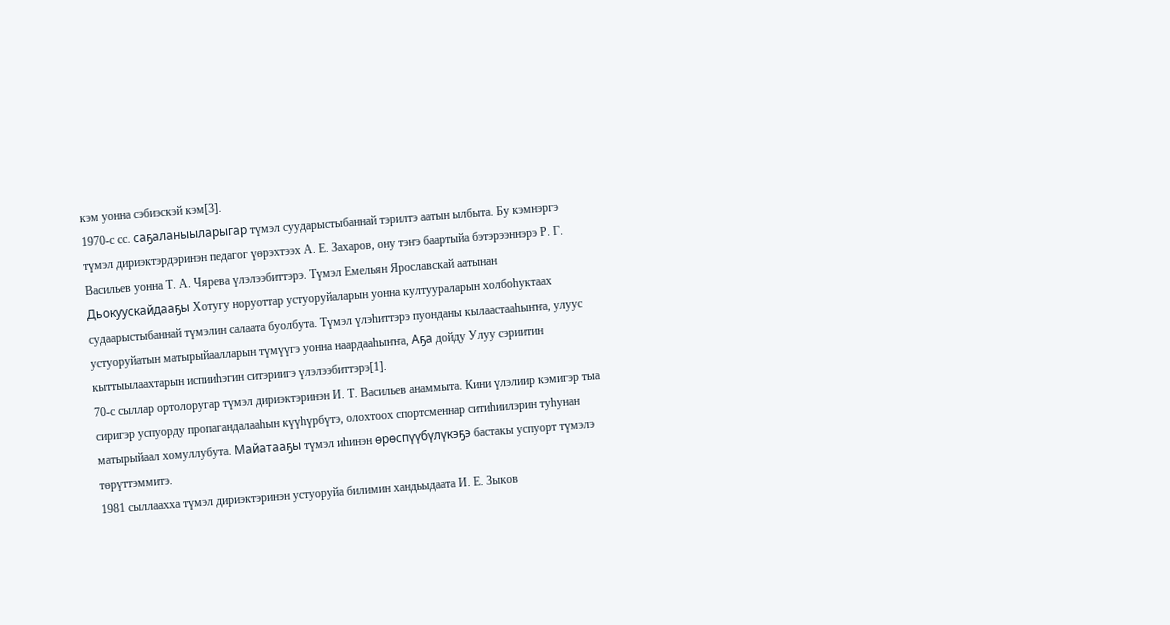кэм уонна сэбиэскэй кэм[3].
1970-с сс. саҕаланыыларыгар түмэл суударыстыбаннай тэрилтэ аатын ылбыта. Бу кэмнэргэ түмэл дириэктэрдэринэн педагог үөрэхтээх А. Е. Захаров, ону тэҥэ баартыйа бэтэрээннэрэ Р. Г. Васильев уонна Т. А. Чярева үлэлээбиттэрэ. Түмэл Емельян Ярославскай аатынан Дьокуускайдааҕы Хотугу норуоттар устуоруйаларын уонна култуураларын холбоһуктаах судаарыстыбаннай түмэлин салаата буолбута. Түмэл үлэһиттэрэ пуонданы кылаастааһыҥҥа, улуус устуоруйатын матырыйаалларын түмүүгэ уонна наардааһыҥҥа, Аҕа дойду Улуу сэриитин кыттыылаахтарын испииһэгин ситэриигэ үлэлээбиттэрэ[1].
70-с сыллар ортолоругар түмэл дириэктэринэн И. Т. Васильев анаммыта. Кини үлэлиир кэмигэр тыа сиригэр успуорду пропагандалааһын күүһүрбүтэ, олохтоох спортсменнар ситиһиилэрин туһунан матырыйаал хомуллубута. Майатааҕы түмэл иһинэн өрөспүүбүлүкэҕэ бастакы успуорт түмэлэ төрүттэммитэ.
1981 сыллаахха түмэл дириэктэринэн устуоруйа билимин хандьыдаата И. Е. Зыков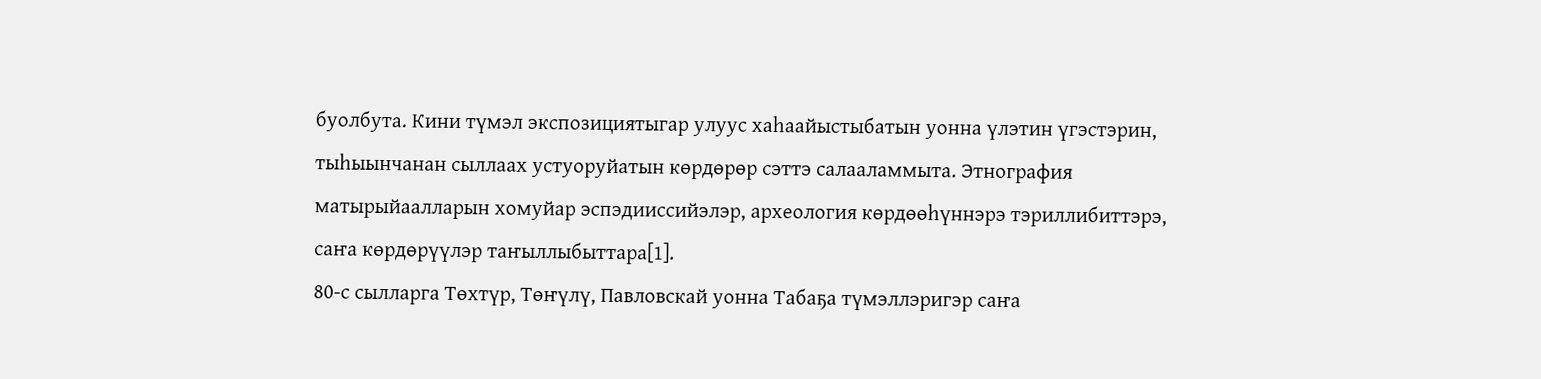буолбута. Кини түмэл экспозициятыгар улуус хаһаайыстыбатын уонна үлэтин үгэстэрин, тыһыынчанан сыллаах устуоруйатын көрдөрөр сэттэ салааламмыта. Этнография матырыйаалларын хомуйар эспэдииссийэлэр, археология көрдөөһүннэрэ тэриллибиттэрэ, саҥа көрдөрүүлэр таҥыллыбыттара[1].
80-с сылларга Төхтүр, Төҥүлү, Павловскай уонна Табаҕа түмэллэригэр саҥа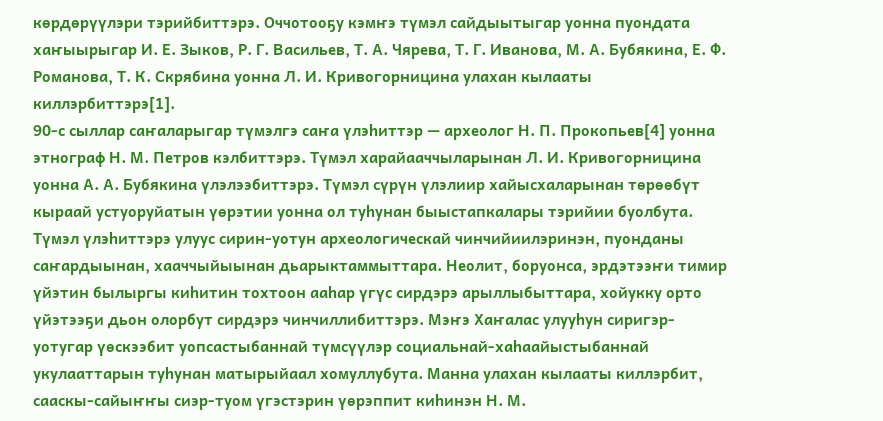көрдөрүүлэри тэрийбиттэрэ. Оччотооҕу кэмҥэ түмэл сайдыытыгар уонна пуондата хаҥыырыгар И. Е. Зыков, Р. Г. Васильев, Т. А. Чярева, Т. Г. Иванова, М. А. Бубякина, Е. Ф. Романова, Т. К. Скрябина уонна Л. И. Кривогорницина улахан кылааты киллэрбиттэрэ[1].
90-с сыллар саҥаларыгар түмэлгэ саҥа үлэһиттэр — археолог Н. П. Прокопьев[4] уонна этнограф Н. М. Петров кэлбиттэрэ. Түмэл харайааччыларынан Л. И. Кривогорницина уонна А. А. Бубякина үлэлээбиттэрэ. Түмэл сүрүн үлэлиир хайысхаларынан төрөөбүт кыраай устуоруйатын үөрэтии уонна ол туһунан быыстапкалары тэрийии буолбута. Түмэл үлэһиттэрэ улуус сирин-уотун археологическай чинчийиилэринэн, пуонданы саҥардыынан, хааччыйыынан дьарыктаммыттара. Неолит, боруонса, эрдэтээҥи тимир үйэтин былыргы киһитин тохтоон ааһар үгүс сирдэрэ арыллыбыттара, хойукку орто үйэтээҕи дьон олорбут сирдэрэ чинчиллибиттэрэ. Мэҥэ Хаҥалас улууһун сиригэр-уотугар үөскээбит уопсастыбаннай түмсүүлэр социальнай-хаһаайыстыбаннай укулааттарын туһунан матырыйаал хомуллубута. Манна улахан кылааты киллэрбит, сааскы-сайыҥҥы сиэр-туом үгэстэрин үөрэппит киһинэн Н. М.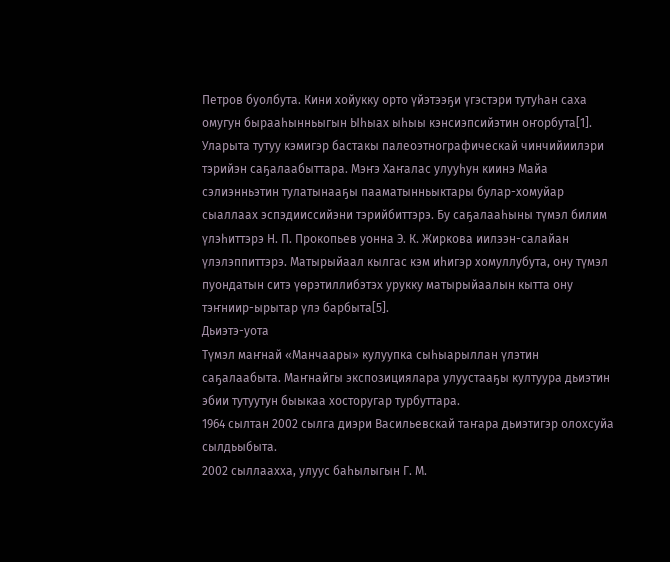Петров буолбута. Кини хойукку орто үйэтээҕи үгэстэри тутуһан саха омугун бырааһынньыгын Ыһыах ыһыы кэнсиэпсийэтин оҥорбута[1].
Уларыта тутуу кэмигэр бастакы палеоэтнографическай чинчийиилэри тэрийэн саҕалаабыттара. Мэҥэ Хаҥалас улууһун киинэ Майа сэлиэнньэтин тулатынааҕы пааматынньыктары булар-хомуйар сыаллаах эспэдииссийэни тэрийбиттэрэ. Бу саҕалааһыны түмэл билим үлэһиттэрэ Н. П. Прокопьев уонна Э. К. Жиркова иилээн-салайан үлэлэппиттэрэ. Матырыйаал кылгас кэм иһигэр хомуллубута, ону түмэл пуондатын ситэ үөрэтиллибэтэх урукку матырыйаалын кытта ону тэҥниир-ырытар үлэ барбыта[5].
Дьиэтэ-уота
Түмэл маҥнай «Манчаары» кулуупка сыһыарыллан үлэтин саҕалаабыта. Маҥнайгы экспозициялара улуустааҕы култуура дьиэтин эбии тутуутун быыкаа хосторугар турбуттара.
1964 сылтан 2002 сылга диэри Васильевскай таҥара дьиэтигэр олохсуйа сылдьыбыта.
2002 сыллаахха, улуус баһылыгын Г. М.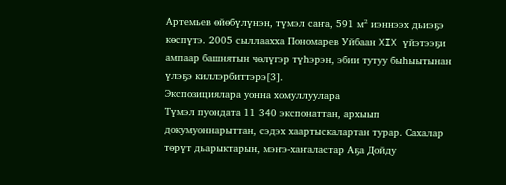Артемьев өйөбүлүнэн, түмэл саҥа, 591 м² иэннээх дьиэҕэ көспүтэ. 2005 сыллаахха Пономарев Уйбаан XIX үйэтээҕи ампаар башнятын чөлүгэр түһэрэн, эбии тутуу быһыытынан үлэҕэ киллэрбиттэрэ[3].
Экспозициялара уонна хомуллуулара
Түмэл пуондата 11 340 экспонаттан, архыып докумуоннарыттан, сэдэх хаартыскалартан турар. Сахалар төрүт дьарыктарын, мэҥэ-хаҥаластар Аҕа Дойду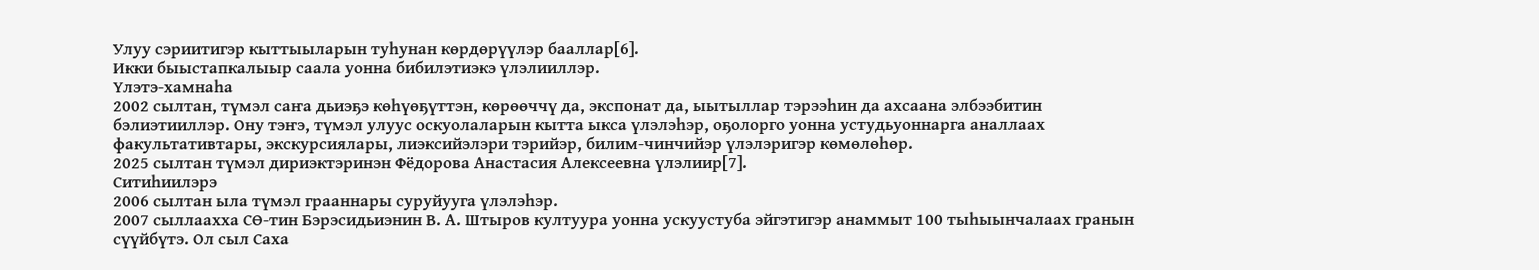Улуу сэриитигэр кыттыыларын туһунан көрдөрүүлэр бааллар[6].
Икки быыстапкалыыр саала уонна бибилэтиэкэ үлэлииллэр.
Үлэтэ-хамнаһа
2002 сылтан, түмэл саҥа дьиэҕэ көһүөҕүттэн, көрөөччү да, экспонат да, ыытыллар тэрээһин да ахсаана элбээбитин бэлиэтииллэр. Ону тэҥэ, түмэл улуус оскуолаларын кытта ыкса үлэлэһэр, оҕолорго уонна устудьуоннарга аналлаах факультативтары, экскурсиялары, лиэксийэлэри тэрийэр, билим-чинчийэр үлэлэригэр көмөлөһөр.
2025 сылтан түмэл дириэктэринэн Фёдорова Анастасия Алексеевна үлэлиир[7].
Ситиһиилэрэ
2006 сылтан ыла түмэл грааннары суруйууга үлэлэһэр.
2007 сыллаахха СӨ-тин Бэрэсидьиэнин В. А. Штыров култуура уонна ускуустуба эйгэтигэр анаммыт 100 тыһыынчалаах гранын сүүйбүтэ. Ол сыл Саха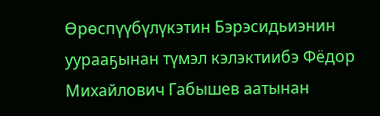Өрөспүүбүлүкэтин Бэрэсидьиэнин уурааҕынан түмэл кэлэктиибэ Фёдор Михайлович Габышев аатынан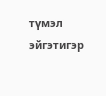түмэл эйгэтигэр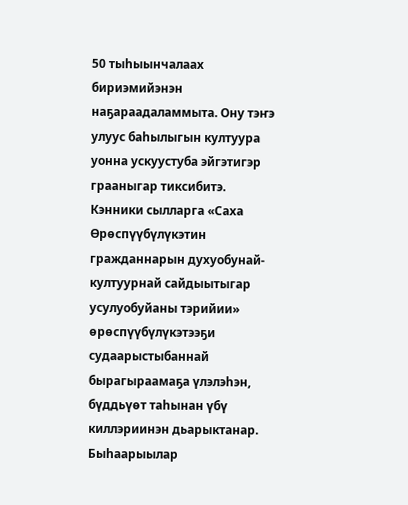50 тыһыынчалаах бириэмийэнэн наҕараадаламмыта. Ону тэҥэ улуус баһылыгын култуура уонна ускуустуба эйгэтигэр грааныгар тиксибитэ.
Кэнники сылларга «Саха Өрөспүүбүлүкэтин гражданнарын духуобунай-култуурнай сайдыытыгар усулуобуйаны тэрийии» өрөспүүбүлүкэтээҕи судаарыстыбаннай бырагыраамаҕа үлэлэһэн, бүддьүөт таһынан үбү киллэриинэн дьарыктанар.
Быһаарыылар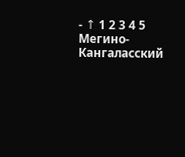- ↑ 1 2 3 4 5 Мегино-Кангаласский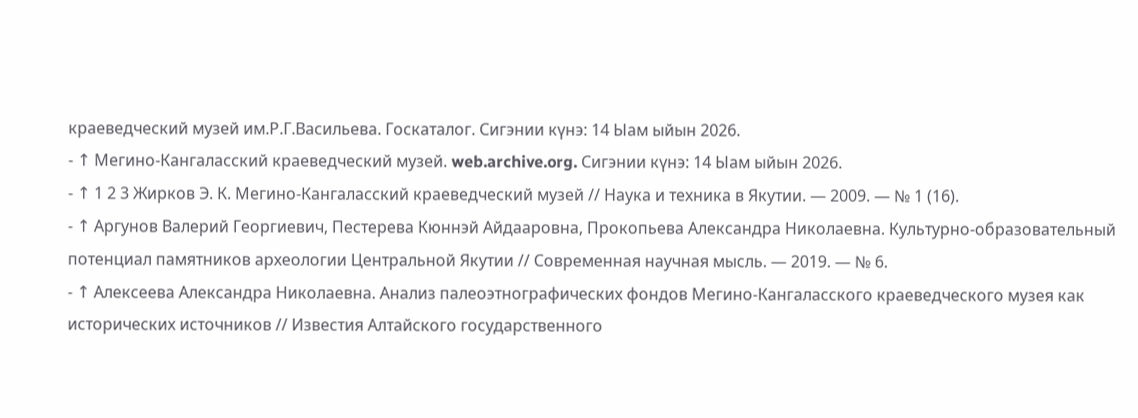краеведческий музей им.Р.Г.Васильева. Госкаталог. Сигэнии күнэ: 14 Ыам ыйын 2026.
- ↑ Мегино-Кангаласский краеведческий музей. web.archive.org. Сигэнии күнэ: 14 Ыам ыйын 2026.
- ↑ 1 2 3 Жирков Э. К. Мегино-Кангаласский краеведческий музей // Наука и техника в Якутии. — 2009. — № 1 (16).
- ↑ Аргунов Валерий Георгиевич, Пестерева Кюннэй Айдааровна, Прокопьева Александра Николаевна. Культурно-образовательный потенциал памятников археологии Центральной Якутии // Современная научная мысль. — 2019. — № 6.
- ↑ Алексеева Александра Николаевна. Анализ палеоэтнографических фондов Мегино-Кангаласского краеведческого музея как исторических источников // Известия Алтайского государственного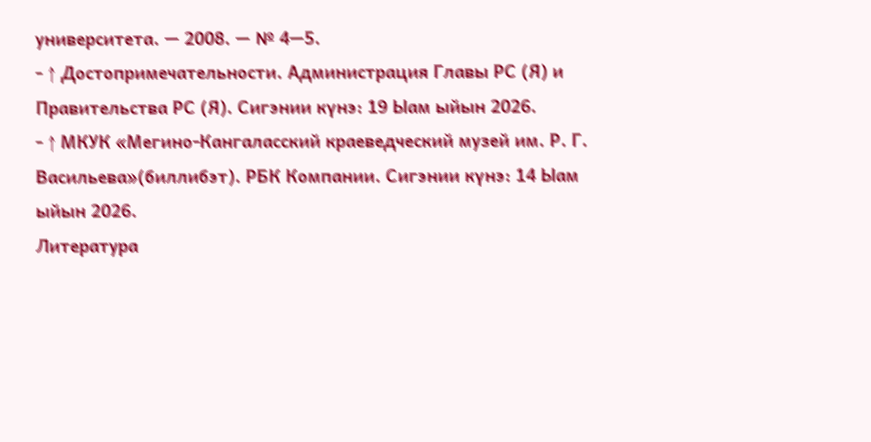университета. — 2008. — № 4—5.
- ↑ Достопримечательности. Администрация Главы РС (Я) и Правительства РС (Я). Сигэнии күнэ: 19 Ыам ыйын 2026.
- ↑ МКУК «Мегино-Кангаласский краеведческий музей им. Р. Г. Васильева»(биллибэт). РБК Компании. Сигэнии күнэ: 14 Ыам ыйын 2026.
Литература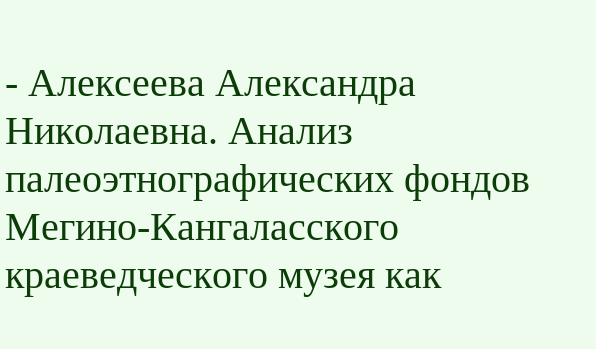- Алексеева Александра Николаевна. Анализ палеоэтнографических фондов Мегино-Кангаласского краеведческого музея как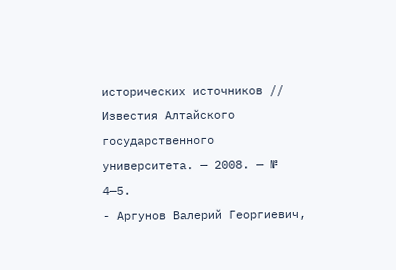исторических источников // Известия Алтайского государственного университета. — 2008. — № 4—5.
- Аргунов Валерий Георгиевич,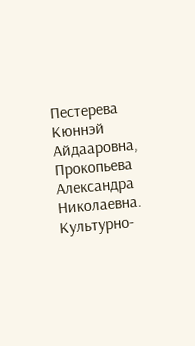Пестерева Кюннэй Айдааровна, Прокопьева Александра Николаевна. Культурно-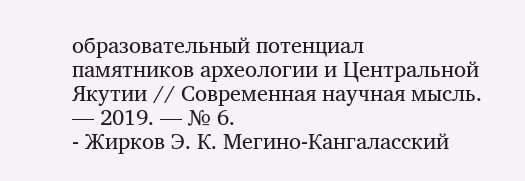образовательный потенциал памятников археологии и Центральной Якутии // Современная научная мысль. — 2019. — № 6.
- Жирков Э. К. Мегино-Кангаласский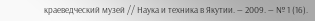краеведческий музей // Наука и техника в Якутии. — 2009. — № 1 (16).